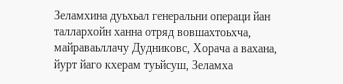Зеламхина дуьхьал генеральни операци йан таллархойн ханна отряд вовшахтоьхча, майраваьллачу Дудниковс, Хорача а вахана, йурт йаго кхерам туьйсуш, Зеламха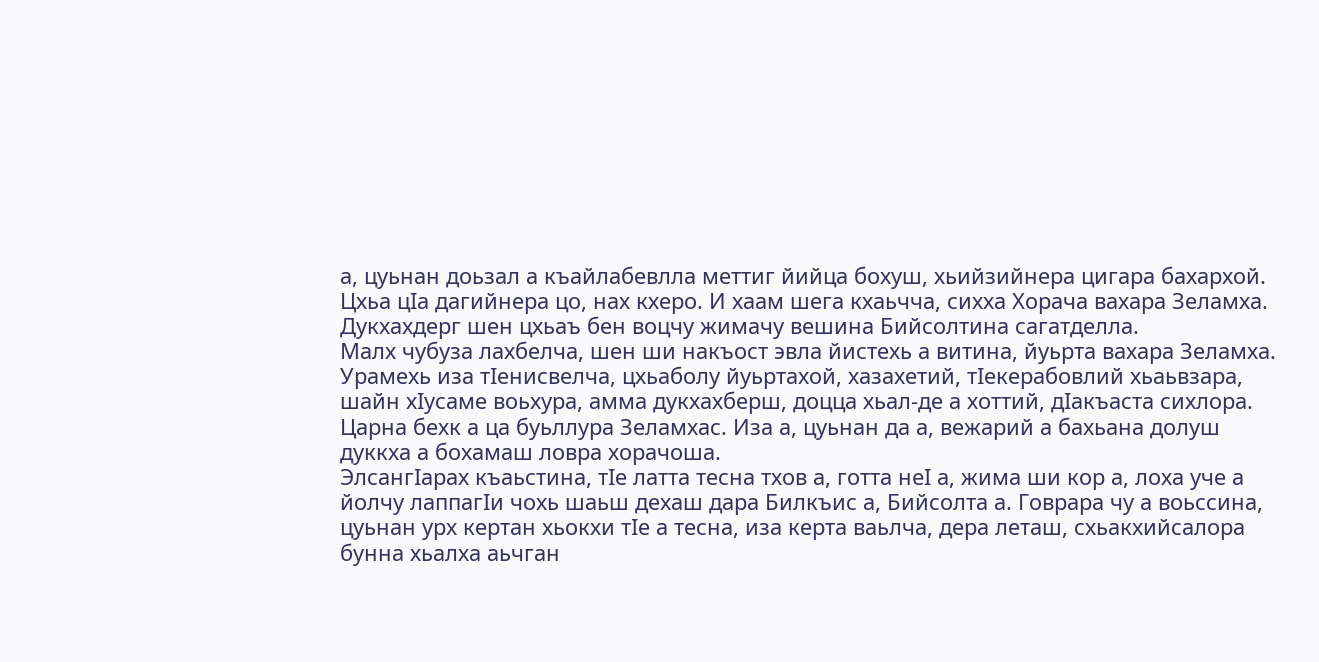а, цуьнан доьзал а къайлабевлла меттиг йийца бохуш, хьийзийнера цигара бахархой. Цхьа цIа дагийнера цо, нах кхеро. И хаам шега кхаьчча, сихха Хорача вахара Зеламха. Дукхахдерг шен цхьаъ бен воцчу жимачу вешина Бийсолтина сагатделла.
Малх чубуза лахбелча, шен ши накъост эвла йистехь а витина, йуьрта вахара Зеламха. Урамехь иза тIенисвелча, цхьаболу йуьртахой, хазахетий, тIекерабовлий хьаьвзара, шайн хIусаме воьхура, амма дукхахберш, доцца хьал-де а хоттий, дIакъаста сихлора. Царна бехк а ца буьллура Зеламхас. Иза а, цуьнан да а, вежарий а бахьана долуш дуккха а бохамаш ловра хорачоша.
ЭлсангIарах къаьстина, тIе латта тесна тхов а, готта нeI а, жима ши кор а, лоха уче а йолчу лаппагIи чохь шаьш дехаш дара Билкъис а, Бийсолта а. Говрара чу а воьссина, цуьнан урх кертан хьокхи тIе а тесна, иза керта ваьлча, дера леташ, схьакхийсалора бунна хьалха аьчган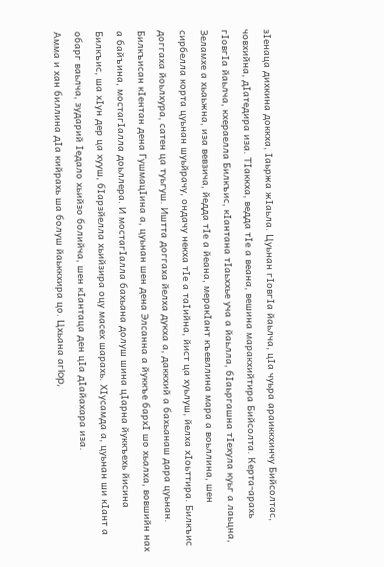зIенаца дихкина доккха, Iаьржа жIаьла. Цуьнан гIовгIa йаьлча, цIа чуьра араиккхинчу Бийсолтас, човхийна, дIатедира иза. ТIаккха, ведда тIе а веана, вешина маракхийтира Бийсолта. Керта-арахь гIовгIа йаьлча, кхераелла Билкъис, кIантана тIаьххье уча а йаьлла, бIаьргашна тIехула куьг а лаьцна, Зеламхе а хьаьжна, иза вевзича, йедда тIе а йеана, меракIант къевллина мара а воьллина, шен сирбелла корта цуьнан шуьйрачу, ондачу некха тIе а таIийна, йист ца хуьлуш, йелха хIоьттира. Билкъис доггаха йоьлхура, сатен ца туьгуш. Иштта доггаха йелха дукха а, даккхий а бахьанаш дара цуьнан. Билкъисан кIентан дена ГушмацIина а, цуьнан шен дена Элсанна а йуккъе бархI шо хьалха, вовшийн нах а байъина, мостагIалла доьллера. И мостагIалла бахьана долуш шина цIарна йуккъехь йисина Билкъис, ша хIун дер ца хууш, бIарзйелла хьийзира оцу масех шарахь. ХIусамда а, цуьнан ши кIант а обарг ваьлча, зударий Iедало хьийзо болийча, шен кIантаца ден цIа дIайахара иза.
Амма и хан биллина дIа кийрахь ша болуш йаьккхира цо. Цхьана aгIop,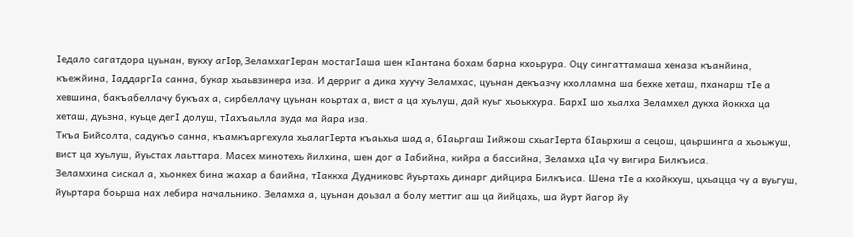Iедало сагатдора цуьнан, вукху aгIop, ЗеламхагIеран мостагIаша шен кIантана бохам барна кхоьрура. Оцу сингаттамаша хеназа къанйина, къежйина, IаддаргIа санна, букар хьаьвзинера иза. И дерриг а дика хуучу Зеламхас, цуьнан декъазчу кхолламна ша бехке хеташ, пханарш тIе а хевшина, бакъабеллачу букъах а, сирбеллачу цуьнан коьртах а, вист а ца хуьлуш, дай куьг хьоькхура. БархI шо хьалха Зеламхел дукха йоккха ца хеташ, дуьзна, куьце дегI долуш, тIахъаьлла зуда ма йара иза.
Ткъа Бийсолта, садукъо санна, къамкъаргехула хьалагIерта къаьхьа шад а, бIаьргаш Iийжош схьагIерта бIаьрхиш а сецош, цаьршинга а хьоьжуш, вист ца хуьлуш, йуьстах лаьттара. Масех минотехь йилхина, шен дог а Iабийна, кийра а бассийна, Зеламха цIа чу вигира Билкъиса.
Зеламхина сискал а, хьонкех бина жахар а баийна, тIаккха Дудниковс йуьртахь динарг дийцира Билкъиса. Шена тIе а кхойкхуш, цхьацца чу а вуьгуш, йуьртара боьрша нах лебира начальнико. Зеламха а, цуьнан доьзал а болу меттиг аш ца йийцахь, ша йурт йагор йу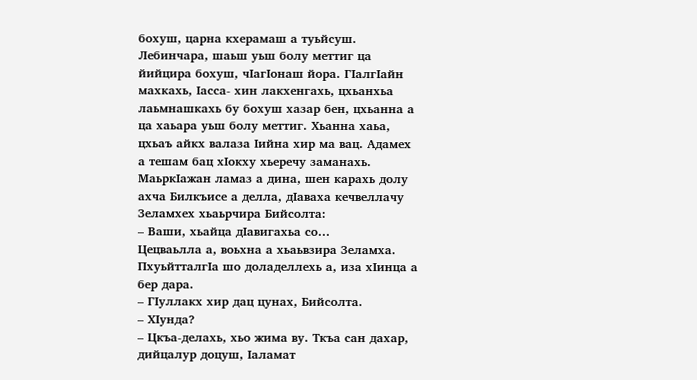бохуш, царна кхерамаш а туьйсуш. Лебинчара, шаьш уьш болу меттиг ца йийцира бохуш, чIагIонаш йора. ГIалгIайн махкахь, Iасса- хин лакхенгахь, цхьанхьа лаьмнашкахь бу бохуш хазар бен, цхьанна а ца хаьара уьш болу меттиг. Хьанна хаьа, цхьаъ айкх валаза Iийна хир ма вац. Адамех а тешам бац хIокху хьеречу заманахь.
МаьркIажан ламаз а дина, шен карахь долу ахча Билкъисе а делла, дIаваха кечвеллачу Зеламхех хьаьрчира Бийсолта:
– Ваши, хьайца дIавигахьа со…
Цецваьлла а, воьхна а хьаьвзира Зеламха. ПхуьйтталгIа шо доладеллехь а, иза хIинца а бер дара.
– ГIуллакх хир дац цунах, Бийсолта.
– ХIунда?
– Цкъа-делахь, хьо жима ву. Ткъа сан дахар, дийцалур доцуш, Iаламат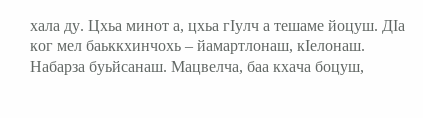хала ду. Цхьа минот а, цхьа гIулч а тешаме йоцуш. ДIа ког мел баьккхинчохь – йамартлонаш, кIелонаш. Набарза буьйсанаш. Мацвелча, баа кхача боцуш,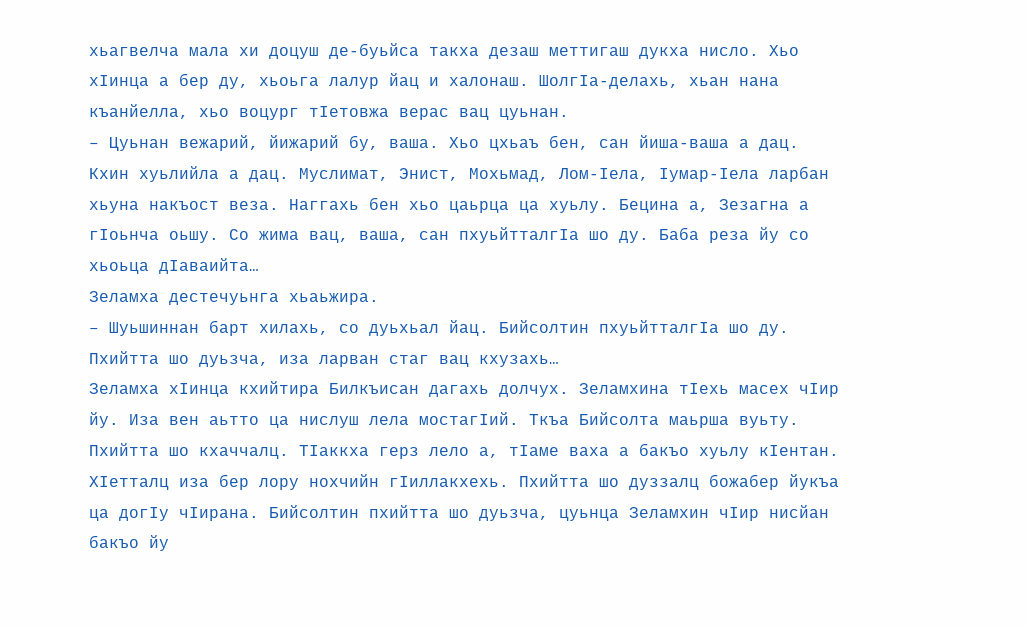хьагвелча мала хи доцуш де-буьйса такха дезаш меттигаш дукха нисло. Хьо хIинца а бер ду, хьоьга лалур йац и халонаш. ШолгIа-делахь, хьан нана къанйелла, хьо воцург тIетовжа верас вац цуьнан.
– Цуьнан вежарий, йижарий бу, ваша. Хьо цхьаъ бен, сан йиша-ваша а дац. Кхин хуьлийла а дац. Муслимат, Энист, Мохьмад, Лом-Iела, Iумар-Iела ларбан хьуна накъост веза. Наггахь бен хьо цаьрца ца хуьлу. Бецина а, Зезагна а гIоьнча оьшу. Со жима вац, ваша, сан пхуьйтталгIа шо ду. Баба реза йу со хьоьца дIаваийта…
Зеламха дестечуьнга хьаьжира.
– Шуьшиннан барт хилахь, со дуьхьал йац. Бийсолтин пхуьйтталгIа шо ду. Пхийтта шо дуьзча, иза ларван стаг вац кхузахь…
Зеламха хIинца кхийтира Билкъисан дагахь долчух. Зеламхина тIехь масех чIир йу. Иза вен аьтто ца нислуш лела мостагIий. Ткъа Бийсолта маьрша вуьту. Пхийтта шо кхаччалц. ТIаккха герз лело а, тIаме ваха а бакъо хуьлу кIентан. ХIетталц иза бер лору нохчийн гIиллакхехь. Пхийтта шо дуззалц божабер йукъа ца догIу чIирана. Бийсолтин пхийтта шо дуьзча, цуьнца Зеламхин чIир нисйан бакъо йу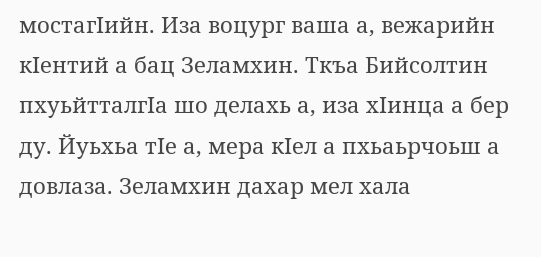мостагIийн. Иза воцург ваша а, вежарийн кIентий а бац Зеламхин. Ткъа Бийсолтин пхуьйтталгIа шо делахь а, иза хIинца а бер ду. Йуьхьа тIе а, мера кIел а пхьаьрчоьш а довлаза. Зеламхин дахар мел хала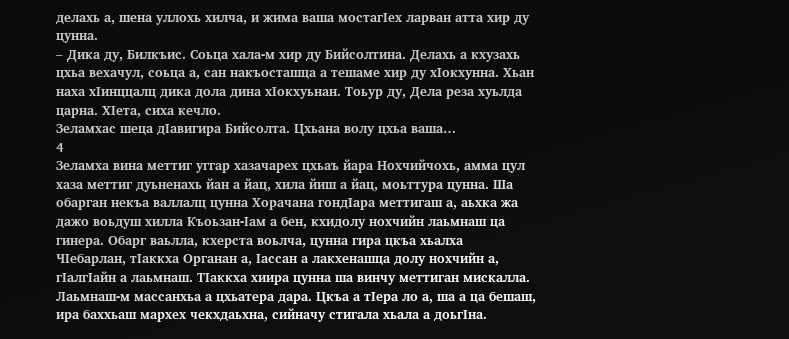делахь а, шена уллохь хилча, и жима ваша мостагIех ларван атта хир ду цунна.
– Дика ду, Билкъис. Соьца хала-м хир ду Бийсолтина. Делахь а кхузахь цхьа вехачул, соьца а, сан накъосташца а тешаме хир ду хIокхунна. Хьан наха хIинццалц дика дола дина хIокхуьнан. Тоьур ду, Дела реза хуьлда царна. ХIета, сиха кечло.
Зеламхас шеца дIавигира Бийсолта. Цхьана волу цхьа ваша…
4
Зеламха вина меттиг уггар хазачарех цхьаъ йара Нохчийчохь, амма цул хаза меттиг дуьненахь йан а йац, хила йиш а йац, моьттура цунна. Ша обарган некъа валлалц цунна Хорачана гондIара меттигаш а, аьхка жа дажо воьдуш хилла Къоьзан-Iам а бен, кхидолу нохчийн лаьмнаш ца гинера. Обарг ваьлла, кхерста воьлча, цунна гира цкъа хьалха ЧIебарлан, тIаккха Органан а, Iассан а лакхенашца долу нохчийн а, гIалгIайн а лаьмнаш. ТIаккха хиира цунна ша винчу меттиган мискалла.
Лаьмнаш-м массанхьа а цхьатера дара. Цкъа а тIера ло а, ша а ца бешаш, ира баххьаш мархех чекхдаьхна, сийначу стигала хьала а доьгIна.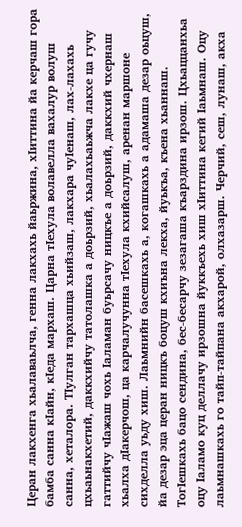Церан лакхенга хьалаваьлча, генна лакхахь йаьржина, хIиттина йа керчаш гора бамба санна кIайн, кIеда мархаш. Царна тIехула волавелла вахалур волуш санна, хеталора. ТIулган тархашца хьийзаш, лакхара чуIенаш, лах-лахахь цхьаьнакхетий, даккхийчу татолашка а доьрзий, хьалахьаьжча лакхе ца гучу гаттийчу чIажаш чохь Iаламан буьрсачу ницкъе а доьрзий, даккхий чхернаш хьалха дIакерчош, ца карчалучунна тIехула кхийсалуш, аренан маршоне сихделла уьду хиш. Лаьмнийн басешкахь а, когашкахь а адамаша дезар оьцуш, йа дезар эца церан ницкъ боцуш кхиъна лекха, йуькъа, къена хьаннаш. ТогIешкахь бацо сендина, бес-бесарчу зезагаша къарздина ирзош. Цхьаццанхьа оцу Iаламо куц деллачу ирзошна йуккъехь хиш хIиттина кегий Iаьмнаш. Оцу лаьмнашкахь го тайп-тайпана акхарой, олхазарш. Черчий, сеш, лунаш, акха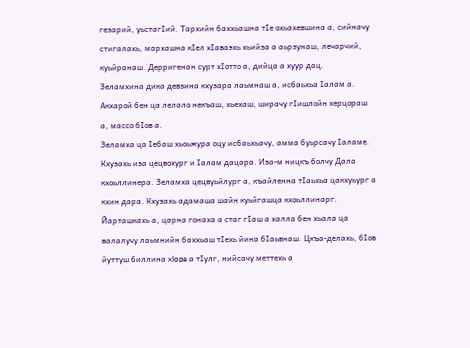гезарий, уьстагIий. Тархийн баххьашна тIе охьахевшина а, сийначу стигалахь, мархашна кIел хIаваэхь хьийза а аьрзунаш, лечарчий, куьйранаш. Дерригенан сурт хIотто а, дийца а хуур дац.
Зеламхина дика девзина кхузара лаьмнаш а, исбаьхьа Iалам а. Акхарой бен ца лелало некъаш, хьехаш, ширачу гIишлойн херцораш а, массо бIов а.
Зеламха ца Iебаш хьоьжура оцу исбаьхьачу, амма буьрсачу Iаламе. Кхузахь иза цецвохург и Iалам дацара. Иза-м ницкъ болчу Дала кхоьллинера. Зеламха цецвуьйлург а, къайленна тIaьхьa цакхуьург а кхин дара. Кхузахь адамаша шайн куьйгашца кхоьллинарг. Йарташкахь а, царна гонаха а стаг гIаш а халла бен хьала ца валалучу лаьмнийн баххьаш тIехь йина бIаьвнаш. Цкъа-делахь, бIов йуттуш биллина xIopa а тIулг, нийсачу меттехь а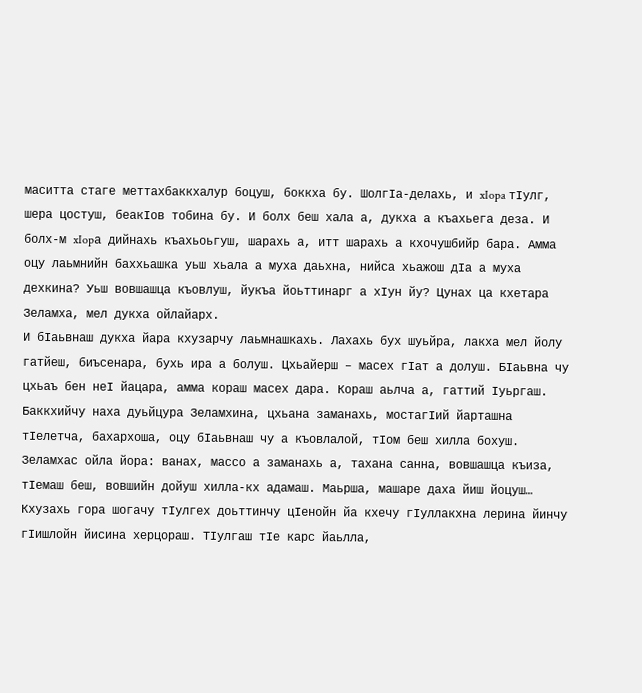маситта стаге меттахбаккхалур боцуш, боккха бу. ШолгIа-делахь, и xIopa тIулг, шера цостуш, беакIов тобина бу. И болх беш хала а, дукха а къахьега деза. И болх-м xIopа дийнахь къахьоьгуш, шарахь а, итт шарахь а кхочушбийр бара. Амма оцу лаьмнийн баххьашка уьш хьала а муха даьхна, нийса хьажош дIа а муха дехкина? Уьш вовшашца къовлуш, йукъа йоьттинарг а хIун йу? Цунах ца кхетара Зеламха, мел дукха ойлайарх.
И бIаьвнаш дукха йара кхузарчу лаьмнашкахь. Лахахь бух шуьйра, лакха мел йолу гатйеш, биъсенара, бухь ира а болуш. Цхьайерш – масех гIат а долуш. БIаьвна чу цхьаъ бен неI йацара, амма кораш масех дара. Кораш аьлча а, гаттий Iуьргаш. Баккхийчу наха дуьйцура Зеламхина, цхьана заманахь, мостагIий йарташна тIелетча, бахархоша, оцу бIаьвнаш чу а къовлалой, тIом беш хилла бохуш. Зеламхас ойла йора: ванах, массо а заманахь а, тахана санна, вовшашца къиза, тIемаш беш, вовшийн дойуш хилла-кх адамаш. Маьрша, машаре даха йиш йоцуш…
Кхузахь гора шогачу тIулгех доьттинчу цIенойн йа кхечу гIуллакхна лерина йинчу гIишлойн йисина херцораш. ТIулгаш тIе карс йаьлла,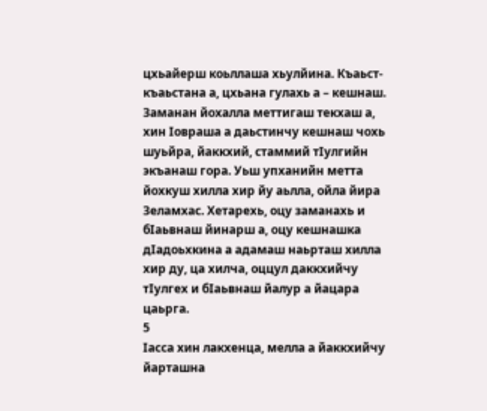цхьайерш коьллаша хьулйина. Къаьст-къаьстана а, цхьана гулахь а – кешнаш. Заманан йохалла меттигаш текхаш а, хин Iоврaшa а даьстинчу кешнаш чохь шуьйра, йаккхий, стаммий тIулгийн экъанаш гора. Уьш упханийн метта йохкуш хилла хир йу аьлла, ойла йира Зеламхас. Хетарехь, оцу заманахь и бIаьвнаш йинарш а, оцу кешнашка дIадоьхкина а адамаш наьрташ хилла хир ду, ца хилча, оццул даккхийчу тIулгех и бIаьвнаш йалур а йацара цаьрга.
5
Iасса хин лакхенца, мелла а йаккхийчу йарташна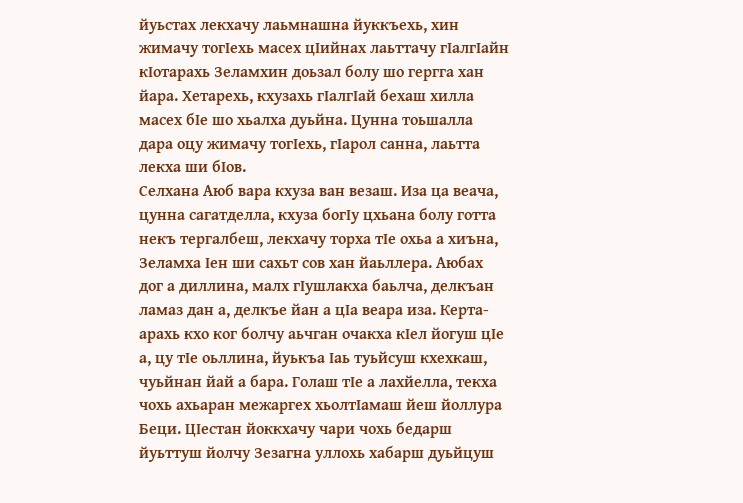йуьстах лекхачу лаьмнашна йуккъехь, хин жимачу тогIехь масех цIийнах лаьттачу гIалгIайн кIотарахь Зеламхин доьзал болу шо гергга хан йара. Хетарехь, кхузахь гIалгIай бехаш хилла масех бIе шо хьалха дуьйна. Цунна тоьшалла дара оцу жимачу тогIехь, гIарол санна, лаьтта лекха ши бIов.
Селхана Аюб вара кхуза ван везаш. Иза ца веача, цунна сагатделла, кхуза богIу цхьана болу готта некъ тергалбеш, лекхачу торха тIе охьа а хиъна, Зеламха Ieн ши сахьт сов хан йаьллера. Аюбах дог а диллина, малх гIушлакха баьлча, делкъан ламаз дан а, делкъе йан а цIа веара иза. Керта-арахь кхо ког болчу аьчган очакха кIел йогуш цIе а, цу тIе оьллина, йуькъа Iаь туьйсуш кхехкаш, чуьйнан йай а бара. Голаш тIе а лахйелла, текха чохь ахьаран межаргех хьолтIамаш йеш йоллура Беци. ЦIестан йоккхачу чари чохь бедарш йуьттуш йолчу Зезагна уллохь хабарш дуьйцуш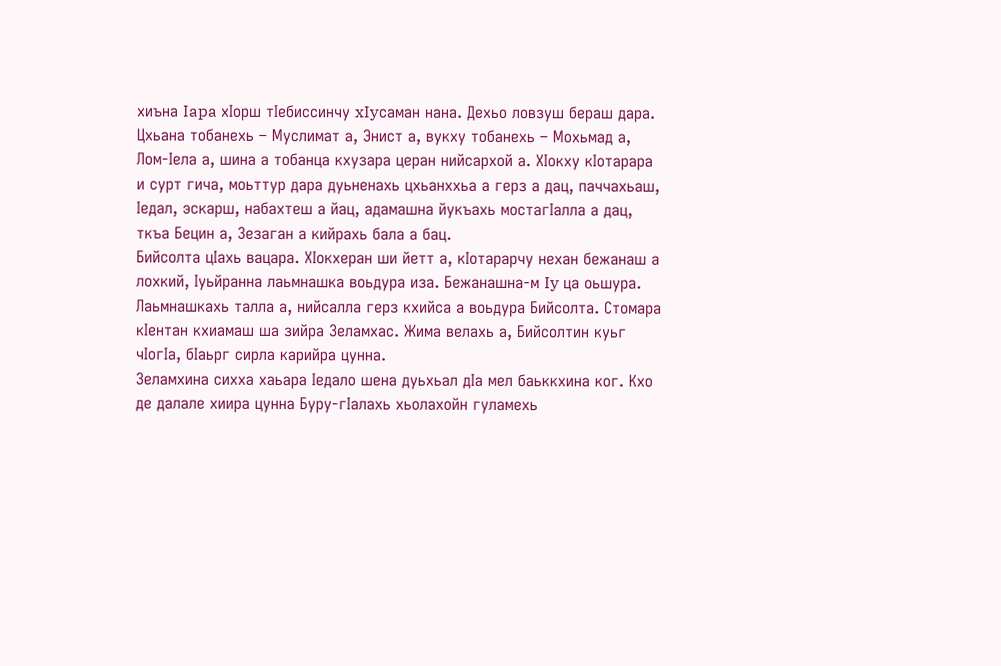хиъна Iapa хIорш тIебиссинчу xIyсаман нана. Дехьо ловзуш бераш дара. Цхьана тобанехь – Муслимат а, Энист а, вукху тобанехь – Мохьмад а, Лом-Iела а, шина а тобанца кхузара церан нийсархой а. ХIокху кIотарара и сурт гича, моьттур дара дуьненахь цхьанххьа а герз а дац, паччахьаш, Iедал, эскарш, набахтеш а йац, адамашна йукъахь мостагIалла а дац, ткъа Бецин а, Зезаган а кийрахь бала а бац.
Бийсолта цIахь вацара. ХIокхеран ши йетт а, кIотарарчу нехан бежанаш а лохкий, Iуьйранна лаьмнашка воьдура иза. Бежанашна-м Iy ца оьшура. Лаьмнашкахь талла а, нийсалла герз кхийса а воьдура Бийсолта. Стомара кIентан кхиамаш ша зийра Зеламхас. Жима велахь а, Бийсолтин куьг чIогIа, бIаьрг сирла карийра цунна.
Зеламхина сихха хаьара Iедало шена дуьхьал дIа мел баьккхина ког. Кхо де далале хиира цунна Буру-гIалахь хьолахойн гуламехь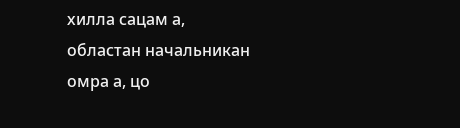хилла сацам а, областан начальникан омра а, цо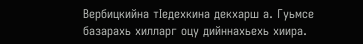Вербицкийна тIедехкина декхарш а. Гуьмсе базарахь хилларг оцу дийннахьехь хиира.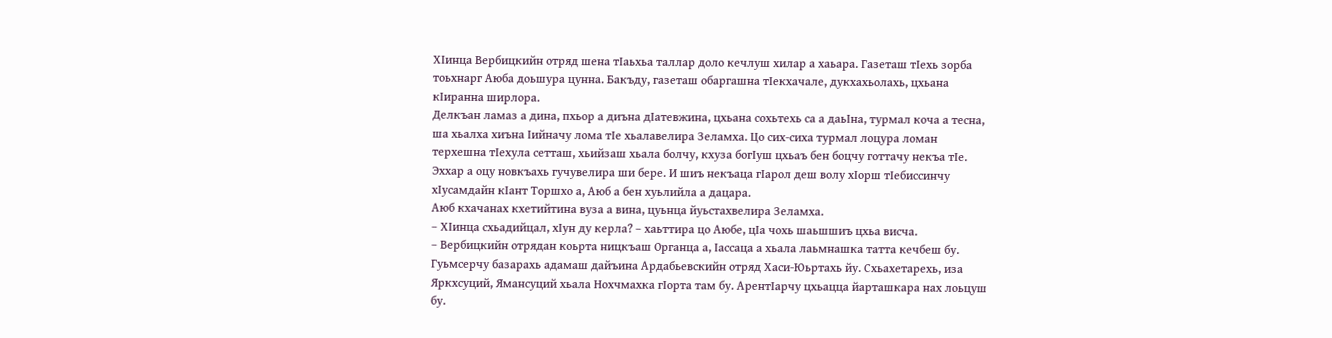ХIинца Вербицкийн отряд шена тIаьхьа таллар доло кечлуш хилар а хаьара. Газеташ тIехь зорба тоьхнарг Аюба доьшура цунна. Бакъду, газеташ обаргашна тIекхачале, дукхахьолахь, цхьана кIиранна ширлора.
Делкъан ламаз а дина, пхьор а диъна дIатевжина, цхьана сохьтехь са а даьIна, турмал коча а тесна, ша хьалха хиъна Iийначу лома тIe хьалавелира Зеламха. Цо сих-сиха турмал лоцура ломан терхешна тIехула сетташ, хьийзаш хьала болчу, кхуза богIуш цхьаъ бен боцчу готтачу некъа тIе. Эххар а оцу новкъахь гучувелира ши бере. И шиъ некъаца гIарол деш волу хIорш тIебиссинчу хIусамдайн кIант Торшхо а, Аюб а бен хуьлийла а дацара.
Аюб кхачанах кхетийтина вуза а вина, цуьнца йуьстахвелира Зеламха.
– ХIинца схьадийцал, хIун ду керла? – хаьттира цо Аюбе, цIа чохь шаьшшиъ цхьа висча.
– Вербицкийн отрядан коьрта ницкъаш Органца а, Iассаца а хьала лаьмнашка татта кечбеш бу. Гуьмсерчу базарахь адамаш дайъина Ардабьевскийн отряд Хаси-Юьртахь йу. Схьахетарехь, иза Яркхсуций, Ямансуций хьала Нохчмахка гIорта там бу. АрентIарчу цхьацца йарташкара нах лоьцуш бу.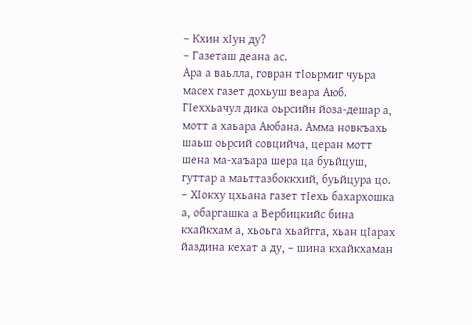– Кхин хIун ду?
– Газеташ деана ас.
Ара а ваьлла, говран тIоьрмиг чуьра масех газет дохьуш веара Аюб. ГIеххьачул дика оьрсийн йоза-дешар а, мотт а хаьара Аюбана. Амма новкъахь шаьш оьрсий совцийча, церан мотт шена ма-хаъара шера ца буьйцуш, гуттар а маьттазбоккхий, буьйцура цо.
– ХIокху цхьана газет тIехь бахархошка а, обаргашка а Вербицкийс бина кхайкхам а, хьоьга хьайгга, хьан цIарах йаздина кехат а ду, – шина кхайкхаман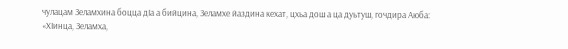чулацам Зеламхина боцца дIa а бийцина, Зеламхе йаздина кехат, цхьа дош а ца дуьтуш, гочдира Аюба:
«ХIинца, Зеламха,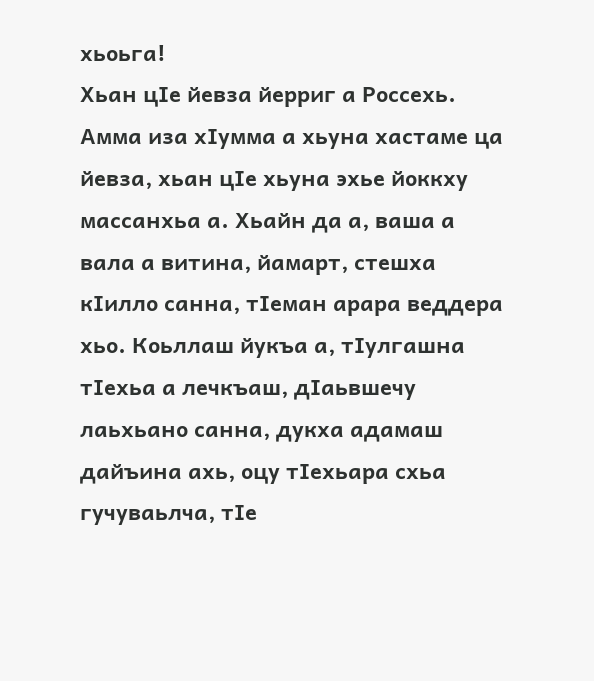хьоьга!
Хьан цIе йевза йерриг а Россехь. Амма иза хIумма а хьуна хастаме ца йевза, хьан цIe хьуна эхье йоккху массанхьа а. Хьайн да а, ваша а вала а витина, йамарт, стешха кIилло санна, тIеман арара веддера хьо. Коьллаш йукъа а, тIулгашна тIехьа а лечкъаш, дIаьвшечу лаьхьано санна, дукха адамаш дайъина ахь, оцу тIехьара схьа гучуваьлча, тIе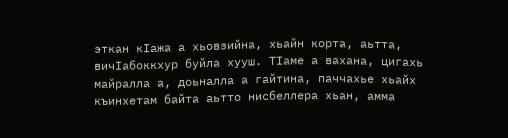эткан кIажа а хьовзийна, хьайн корта, аьтта, вичIабоккхур буйла хууш. ТIаме а вахана, цигахь майралла а, доьналла а гайтина, паччахье хьайх къинхетам байта аьтто нисбеллера хьан, амма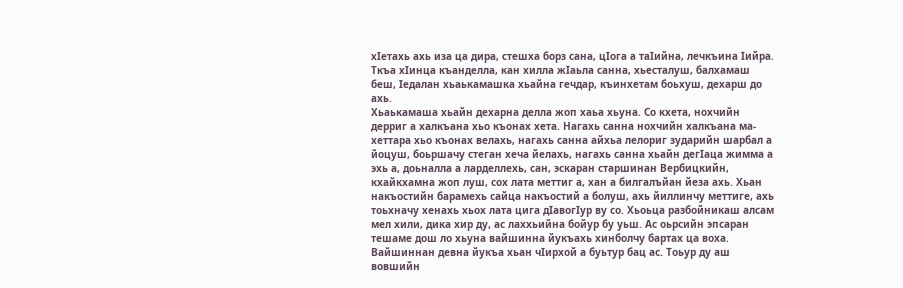хIетахь ахь иза ца дира, стешха борз сана, цIога а таIийна, лечкъина Iийра. Ткъа хIинца къанделла, кан хилла жIаьла санна, хьесталуш, балхамаш беш, Iедалан хьаькамашка хьайна гечдар, къинхетам боьхуш, дехарш до ахь.
Хьаькамаша хьайн дехарна делла жоп хаьа хьуна. Со кхета, нохчийн дерриг а халкъана хьо къонах хета. Нагахь санна нохчийн халкъана ма-хеттара хьо къонах велахь, нагахь санна айхьа лелориг зударийн шарбал а йоцуш, боьршачу стеган хеча йелахь, нагахь санна хьайн дегIаца жимма а эхь а, доьналла а ларделлехь, сан, эскаран старшинан Вербицкийн, кхайкхамна жоп луш, сох лата меттиг а, хан а билгалъйан йеза ахь. Хьан накъостийн барамехь сайца накъостий а болуш, ахь йиллинчу меттиге, ахь тоьхначу хенахь хьох лата цига дIавогIур ву со. Хьоьца разбойникаш алсам мел хили, дика хир ду, ас лаххьийна бойур бу уьш. Ас оьрсийн эпсаран тешаме дош ло хьуна вайшинна йукъахь хинболчу бартах ца воха. Вайшиннан девна йукъа хьан чIирхой а буьтур бац ас. Тоьур ду аш вовшийн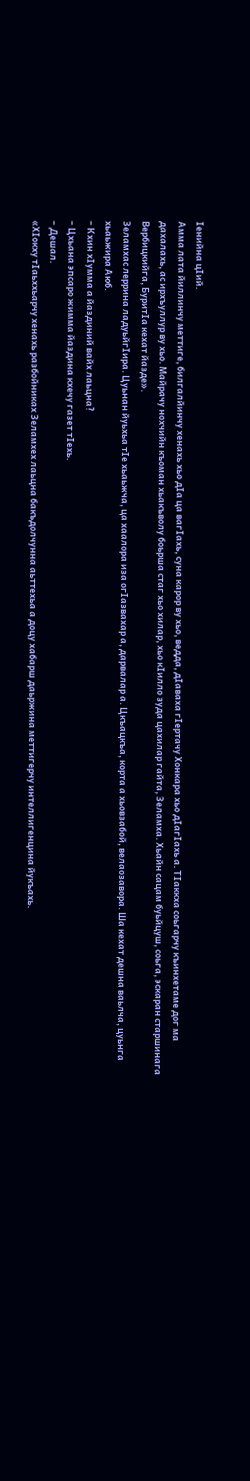Iенийна цIий.
Амма лата йиллинчу меттиге, билгалйинчу хенахь хьо дIа ца вагIахь, суна карор ву хьо, ведда, дIаваха гIертачу Хонкара хьо дIагIахь а. ТIаккха соьгарчу къинхетаме дог ма дахалахь, ас ирхъуллур ву хьо. Майрачу нохчийн къоман хьакъволу боьрша стаг хьо хилар, хьо кIилло зуда цахилар гайта, Зеламха. Хьайн сацам буьйцуш, соьга, эскаран старшинага Вербицкийга, БуритIа кехат йазде».
Зеламхас леррина ладуьйгIира. Цуьнан йуьхьа тIе хьаьжча, ца хаалора иза огIазвахар а, дарвалар а. Цкъацкъа, корта а хьовзабой, велаозавора. Ша кехат дешна ваьлча, цуьнга хьаьжира Аюб.
– Кхин хIумма а йаздиний вайх лаьцна?
– Цхьана эпсаро жимма йаздина кхечу газет тIехь.
– Дешал.
«ХIокху тIаьххьарчу хенахь разбойниках Зеламхех лаьцна бакъдолчунна аьттехьа а доцу хабарш даьржина меттигерчу интеллигенцина йукъахь.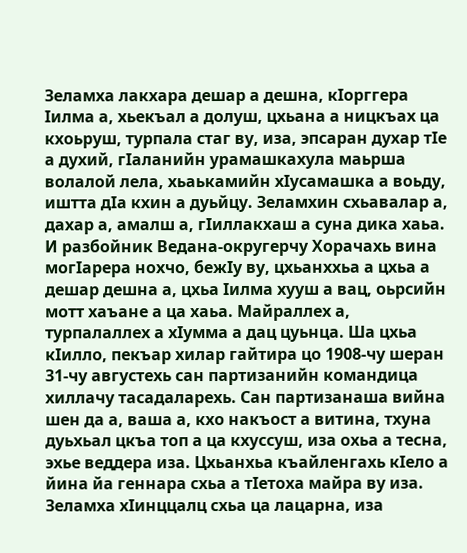Зеламха лакхара дешар а дешна, кIорггера Iилма а, хьекъал а долуш, цхьана а ницкъах ца кхоьруш, турпала стаг ву, иза, эпсаран духар тIе а духий, гIаланийн урамашкахула маьрша волалой лела, хьаькамийн хIусамашка а воьду, иштта дIa кхин а дуьйцу. Зеламхин схьавалар а, дахар а, амалш а, гIиллакхаш а суна дика хаьа. И разбойник Ведана-округерчу Хорачахь вина могIарера нохчо, бежIу ву, цхьанххьа а цхьа а дешар дешна а, цхьа Iилма хууш а вац, оьрсийн мотт хаъане а ца хаьа. Майраллех а, турпалаллех а хIумма а дац цуьнца. Ша цхьа кIилло, пекъар хилар гайтира цо 1908-чу шеран 31-чу августехь сан партизанийн командица хиллачу тасадаларехь. Сан партизанаша вийна шен да а, ваша а, кхо накъост а витина, тхуна дуьхьал цкъа топ а ца кхуссуш, иза охьа а тесна, эхье веддера иза. Цхьанхьа къайленгахь кIело а йина йа геннара схьа а тIетоха майра ву иза. Зеламха хIинццалц схьа ца лацарна, иза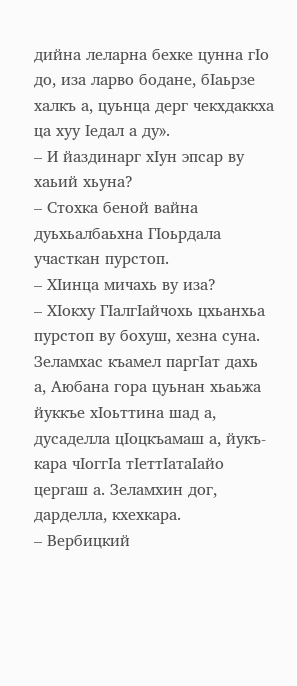дийна леларна бехке цунна гIо до, иза ларво бодане, бIаьрзе халкъ а, цуьнца дерг чекхдаккха ца хуу Iедал а ду».
– И йаздинарг хIун эпсар ву хаьий хьуна?
– Стохка беной вайна дуьхьалбаьхна ГIоьрдала участкан пурстоп.
– ХIинца мичахь ву иза?
– ХIокху ГIалгIайчохь цхьанхьа пурстоп ву бохуш, хезна суна.
Зеламхас къамел паргIат дахь а, Аюбана гора цуьнан хьаьжа йуккъе хIоьттина шад а, дусаделла цIоцкъамаш а, йукъ-кара чIоггIа тIеттIатаIайо цергаш а. Зеламхин дог, дарделла, кхехкара.
– Вербицкий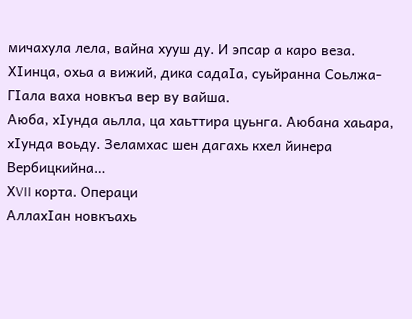мичахула лела, вайна хууш ду. И эпсар а каро веза. ХIинца, охьа а вижий, дика садаIа, суьйранна Соьлжа-ГIала ваха новкъа вер ву вайша.
Аюба, хIунда аьлла, ца хаьттира цуьнга. Аюбана хаьара, хIунда воьду. Зеламхас шен дагахь кхел йинера Вербицкийна…
ХVII корта. Операци
АллахIан новкъахь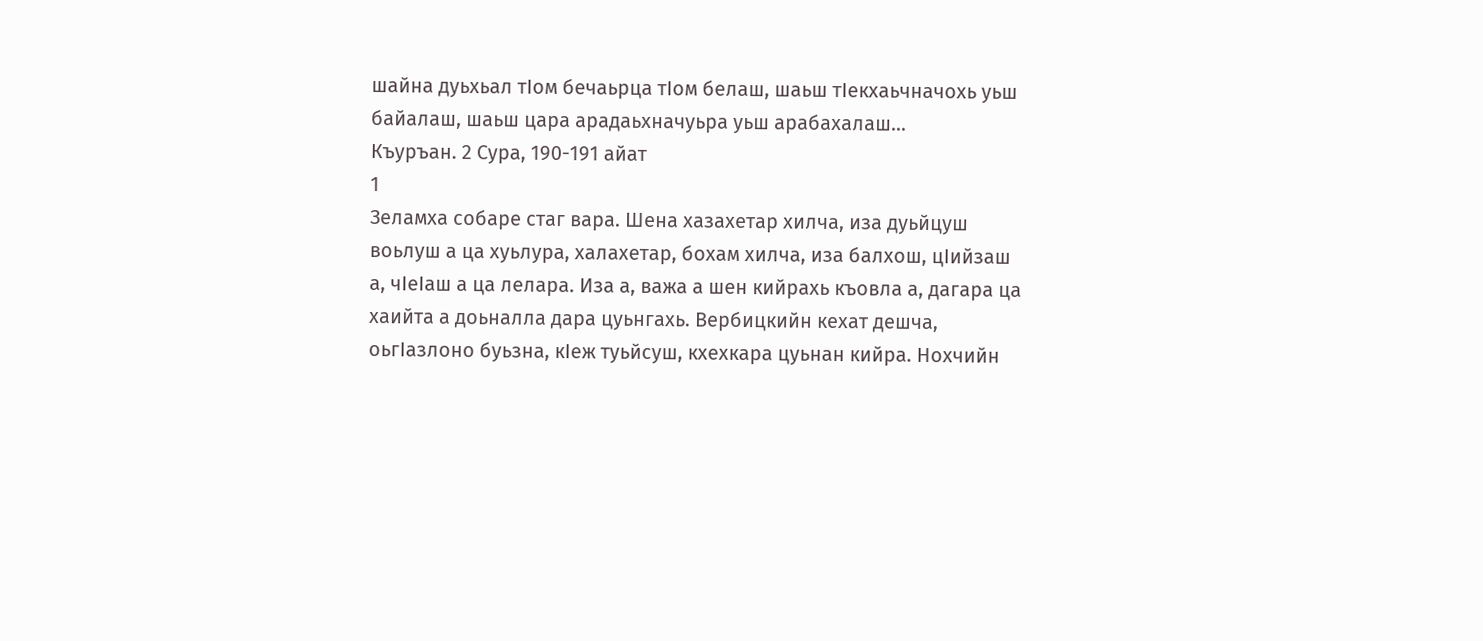шайна дуьхьал тIом бечаьрца тIом белаш, шаьш тIекхаьчначохь уьш байалаш, шаьш цара арадаьхначуьра уьш арабахалаш…
Къуръан. 2 Сура, 190-191 айат
1
Зеламха собаре стаг вара. Шена хазахетар хилча, иза дуьйцуш воьлуш а ца хуьлура, халахетар, бохам хилча, иза балхош, цIийзаш а, чIеIаш а ца лелара. Иза а, важа а шен кийрахь къовла а, дагара ца хаийта а доьналла дара цуьнгахь. Вербицкийн кехат дешча, оьгIазлоно буьзна, кIеж туьйсуш, кхехкара цуьнан кийра. Нохчийн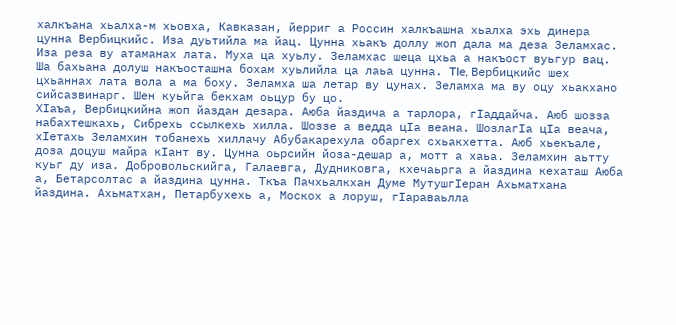халкъана хьалха-м хьовха, Кавказан, йерриг а Россин халкъашна хьалха эхь динера цунна Вербицкийс. Иза дуьтийла ма йац. Цунна хьакъ доллу жоп дала ма деза Зеламхас. Иза реза ву атаманах лата. Муха ца хуьлу. Зеламхас шеца цхьа а накъост вуьгур вац. Ша бахьана долуш накъосташна бохам хуьлийла ца лаьа цунна. TIe, Вербицкийс шех цхьаннах лата вола а ма боху. Зеламха ша летар ву цунах. Зеламха ма ву оцу хьакхано сийсазвинарг. Шен куьйга бекхам оьцур бу цо.
ХIаъа, Вербицкийна жоп йаздан дезара. Аюба йаздича а тарлора, гIаддайча. Аюб шозза набахтешкахь, Сибрехь ссылкехь хилла. Шоззе а ведда цIа веана. ШозлагIа цIа веача, хIетахь Зеламхин тобанехь хиллачу Абубакарехула обаргех схьакхетта. Аюб хьекъале, доза доцуш майра кIант ву. Цунна оьрсийн йоза-дешар а, мотт а хаьа. Зеламхин аьтту куьг ду иза. Добровольскийга, Галаевга, Дудниковга, кхечаьрга а йаздина кехаташ Аюба а, Бетарсолтас а йаздина цунна. Ткъа Пачхьалкхан Думе МутушгIеран Ахьматхана йаздина. Ахьматхан, Петарбухехь а, Москох а лоруш, гIараваьлла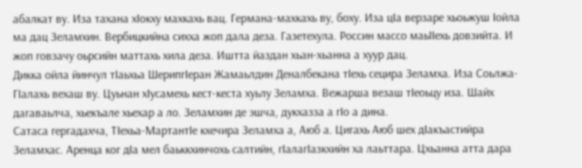абалкат ву. Иза тахана хIокху махкахь вац. Германа-махкахь ву, боху. Иза цIа верзаре хьоьжуш Iойла ма дац Зеламхин. Вербицкийна сихха жоп дала деза. Газетехула. Россин массо маьIIехь довзийта. И жоп говзачу оьрсийн маттахь хила деза. Иштта йаздан хьан-хьанна а хуур дац.
Дикка ойла йинчул тIаьхьа ШерипгIеран Жамаьлдин Деналбекана тIехь сецира Зеламха. Иза Соьлжа-ГIалахь вехаш ву. Цуьнан хIусамехь кест-кеста хуьлу Зеламха. Вежарша везаш тIеоьцу иза. Шайх дагаваьлча, хьекъале хьехар а ло. Зеламхин де эшча, дукхазза а гIо а дина.
Сатаса гергадахча, ТIехьа-МартантIе кхечира Зеламха а, Аюб а. Цигахь Аюб шех дIакъастийра Зеламхас. Аренца ког дIа мел баьккхинчохь салтийн, гIалагIазкхийн ха лаьттара. Цхьанна атта дара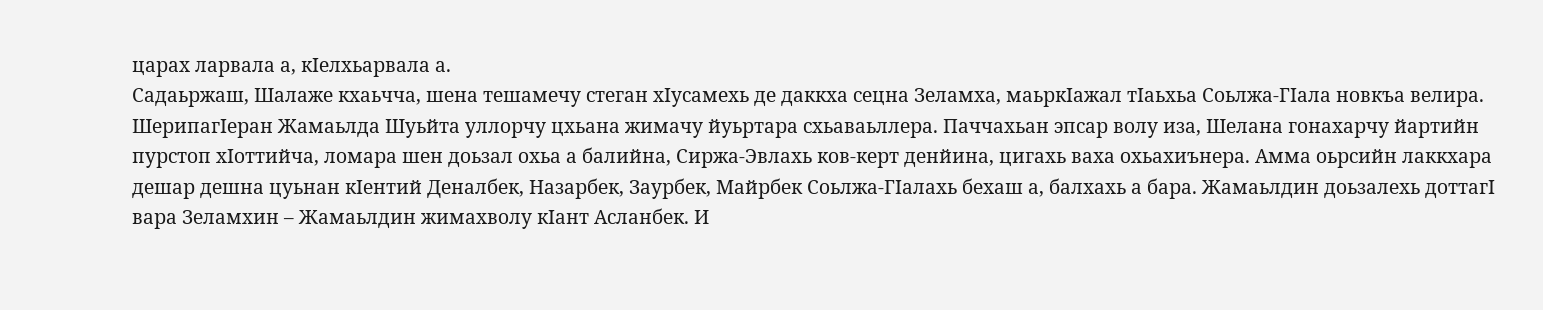царах ларвала а, кIелхьарвала а.
Садаьржаш, Шалаже кхаьчча, шена тешамечу стеган хIусамехь де даккха сецна Зеламха, маьркIажал тIаьхьа Соьлжа-ГIала новкъа велира.
ШерипагIеран Жамаьлда Шуьйта уллорчу цхьана жимачу йуьртара схьаваьллера. Паччахьан эпсар волу иза, Шелана гонахарчу йартийн пурстоп хIоттийча, ломара шен доьзал охьа а балийна, Сиржа-Эвлахь ков-керт денйина, цигахь ваха охьахиънера. Амма оьрсийн лаккхара дешар дешна цуьнан кIентий Деналбек, Назарбек, Заурбек, Майрбек Соьлжа-ГIалахь бехаш а, балхахь а бара. Жамаьлдин доьзалехь доттагI вара Зеламхин – Жамаьлдин жимахволу кIант Асланбек. И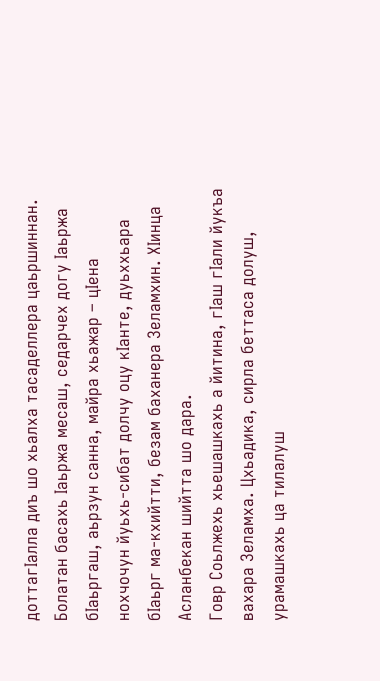доттагIалла диъ шо хьалха тасаделлера цаьршиннан. Болатан басахь Iаьржа месаш, седарчех догу Iаьржа бIаьргаш, аьрзун санна, майра хьажар – цIена нохчочун йуьхь-сибат долчу оцу кIанте, дуьххьара бIаьрг ма-кхийтти, безам баханера Зеламхин. ХIинца Асланбекан шийтта шо дара.
Говр Соьлжехь хьешашкахь а йитина, гIаш гIали йукъа вахара Зеламха. Цхьадика, сирла беттаса долуш, урамашкахь ца тилалуш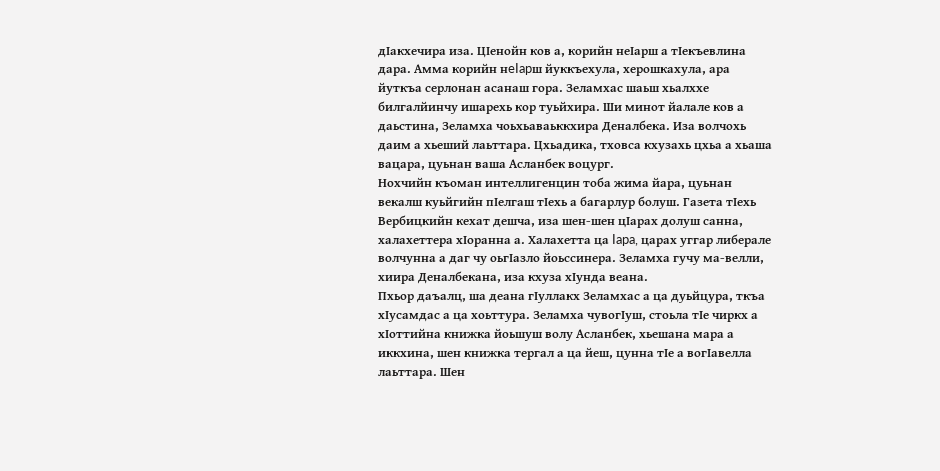дIакхечира иза. ЦIенойн ков а, корийн неIарш а тIекъевлина дара. Амма корийн нeIapш йуккъехула, херошкахула, ара йуткъа серлонан асанаш гора. Зеламхас шаьш хьалххе билгалйинчу ишарехь кор туьйхира. Ши минот йалале ков а даьстина, Зеламха чоьхьаваьккхира Деналбека. Иза волчохь даим а хьеший лаьттара. Цхьадика, тховса кхузахь цхьа а хьаша вацара, цуьнан ваша Асланбек воцург.
Нохчийн къоман интеллигенцин тоба жима йара, цуьнан векалш куьйгийн пIелгаш тIехь а багарлур болуш. Газета тIехь Вербицкийн кехат дешча, иза шен-шен цIарах долуш санна, халахеттера хIоранна а. Халахетта ца Iapa, царах уггар либерале волчунна а даг чу оьгIазло йоьссинера. Зеламха гучу ма-велли, хиира Деналбекана, иза кхуза хIунда веана.
Пхьор даъалц, ша деана гIуллакх Зеламхас а ца дуьйцура, ткъа хIусамдас а ца хоьттура. Зеламха чувогIуш, стоьла тIе чиркх а хIоттийна книжка йоьшуш волу Асланбек, хьешана мара а иккхина, шен книжка тергал а ца йеш, цунна тIе а вогIавелла лаьттара. Шен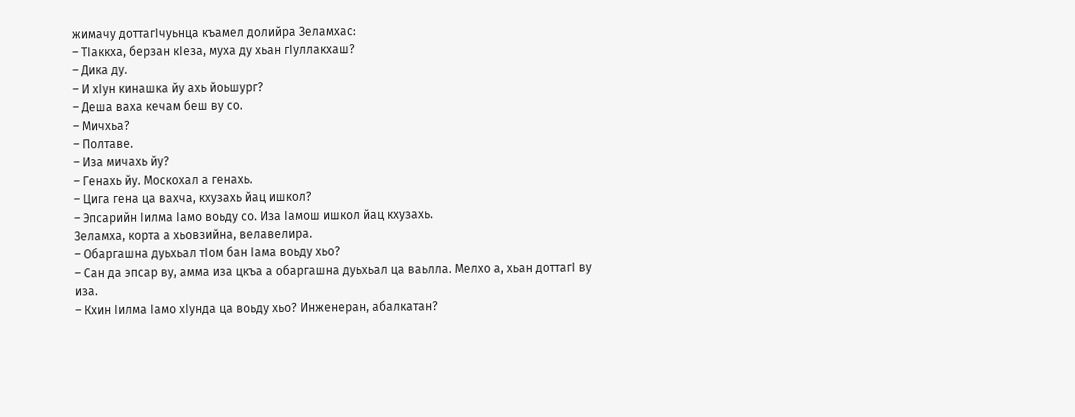жимачу доттагIчуьнца къамел долийра Зеламхас:
– ТIаккха, берзан кIеза, муха ду хьан гIуллакхаш?
– Дика ду.
– И хIун кинашка йу ахь йоьшург?
– Деша ваха кечам беш ву со.
– Мичхьа?
– Полтаве.
– Иза мичахь йу?
– Генахь йу. Москохал а генахь.
– Цига гена ца вахча, кхузахь йац ишкол?
– Эпсарийн Iилма Iамо воьду со. Иза Iамош ишкол йац кхузахь.
Зеламха, корта а хьовзийна, велавелира.
– Обаргашна дуьхьал тIом бан Iама воьду хьо?
– Сан да эпсар ву, амма иза цкъа а обаргашна дуьхьал ца ваьлла. Мелхо а, хьан доттагI ву иза.
– Кхин Iилма Iамо хIунда ца воьду хьо? Инженеран, абалкатан?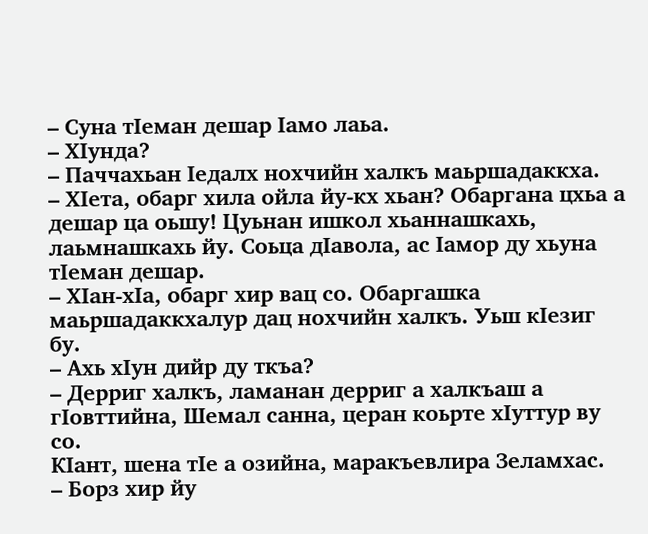– Суна тIеман дешар Iамо лаьа.
– ХIунда?
– Паччахьан Iедалх нохчийн халкъ маьршадаккха.
– ХIета, обарг хила ойла йу-кх хьан? Обаргана цхьа а дешар ца оьшу! Цуьнан ишкол хьаннашкахь, лаьмнашкахь йу. Соьца дIавола, ас Iaмop ду хьуна тIеман дешар.
– ХIан-хIа, обарг хир вац со. Обаргашка маьршадаккхалур дац нохчийн халкъ. Уьш кIезиг бу.
– Ахь хIун дийр ду ткъа?
– Дерриг халкъ, ламанан дерриг а халкъаш а гIовттийна, Шемал санна, церан коьрте хIуттур ву со.
КIант, шена тIе а озийна, маракъевлира Зеламхас.
– Борз хир йу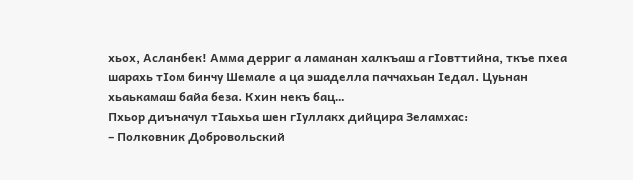хьох, Асланбек! Амма дерриг а ламанан халкъаш а гIовттийна, ткъе пхеа шарахь тIом бинчу Шемале а ца эшаделла паччахьан Iедал. Цуьнан хьаькамаш байа беза. Кхин некъ бац…
Пхьор диъначул тIаьхьа шен гIуллакх дийцира Зеламхас:
– Полковник Добровольский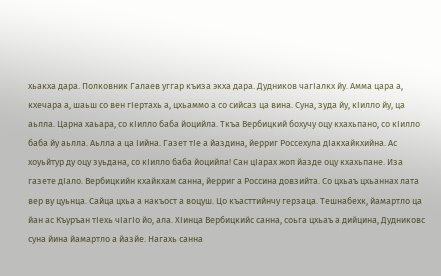хьакха дара. Полковник Галаев уггар къиза экха дара. Дудников чагIалкх йу. Амма цара а, кхечара а, шаьш со вен гIертахь а, цхьаммо а со сийсаз ца вина. Суна, зуда йу, кIилло йу, ца аьлла. Царна хаьара, со кIилло баба йоцийла. Ткъа Вербицкий бохучу оцу кхахьпано, со кIилло баба йу аьлла. Аьлла а ца Iийна. Газет тIе а йаздина, йерриг Россехула дIакхайкхийна. Ас хоуьйтур ду оцу зуьдана, со кIилло баба йоцийла! Сан цIарах жоп йазде оцу кхахьпане. Иза газете дIало. Вербицкийн кхайкхам санна, йерриг а Россина довзийта. Со цхьаъ цхьаннах лата вер ву цуьнца. Сайца цхьа а накъост а воцуш. Цо къасттийнчу герзаца. Тешнабехк, йамартло ца йан ас Къуръан тIехь чIагIо йо, ала. ХIинца Вербицкийс санна, соьга цхьаъ а дийцина, Дудниковс суна йина йамартло а йазйе. Нагахь санна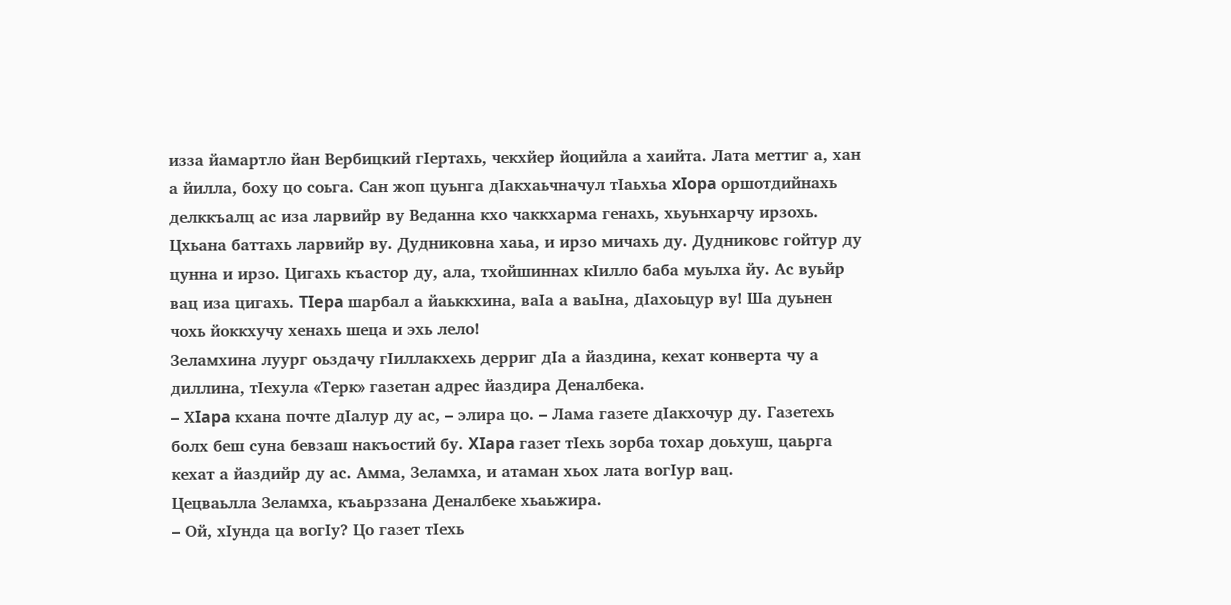изза йамартло йан Вербицкий гIертахь, чекхйер йоцийла а хаийта. Лата меттиг а, хан а йилла, боху цо соьга. Сан жоп цуьнга дIакхаьчначул тIаьхьа xIopa оршотдийнахь делккъалц ас иза ларвийр ву Веданна кхо чаккхарма генахь, хьуьнхарчу ирзохь. Цхьана баттахь ларвийр ву. Дудниковна хаьа, и ирзо мичахь ду. Дудниковс гойтур ду цунна и ирзо. Цигахь къастор ду, ала, тхойшиннах кIилло баба муьлха йу. Ас вуьйр вац иза цигахь. TIepa шарбал а йаьккхина, ваIа а ваьIна, дIахоьцур вy! Ша дуьнен чохь йоккхучу хенахь шеца и эхь лело!
Зеламхина луург оьздачу гIиллакхехь дерриг дIа а йаздина, кехат конверта чу а диллина, тIехула «Терк» газетан адрес йаздира Деналбека.
– ХIapa кхана почте дIалур ду ас, – элира цо. – Лама газете дIакхочур ду. Газетехь болх беш суна бевзаш накъостий бу. XIapa газет тIехь зорба тохар доьхуш, цаьрга кехат а йаздийр ду ас. Амма, Зеламха, и атаман хьох лата вогIур вац.
Цецваьлла Зеламха, къаьрззана Деналбеке хьаьжира.
– Ой, хIунда ца вогIу? Цо газет тIехь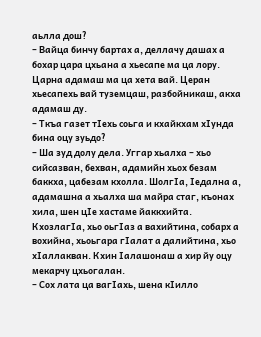аьлла дош?
– Вайца бинчу бартах а, деллачу дашах а бохар цара цхьана а хьесапе ма ца лору. Царна адамаш ма ца хета вай. Церан хьесапехь вай туземцаш, разбойникаш, акха адамаш ду.
– Ткъа газет тIехь соьга и кхайкхам хIунда бина оцу зуьдо?
– Ша зуд долу дела. Уггар хьалха – хьо сийсазван, бехван, адамийн хьох безам баккха, цабезам кхолла. ШолгIа, Iедална а, адамашна а хьалха ша майра стаг, къонах хила, шен цIе хастаме йаккхийта. КхозлагIа, хьо оьгIаз а вахийтина, собарх а вохийна, хьоьгара гIалат а далийтина, хьо хIаллакван. Кхин Iалашонаш а хир йу оцу мекарчу цхьогалан.
– Сох лата ца вагIахь, шена кIилло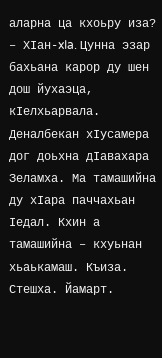аларна ца кхоьру иза?
– ХIан-xIa. Цунна эзар бахьана карор ду шен дош йухаэца, кIелхьарвала.
Деналбекан хIусамера дог доьхна дIавахара Зеламха. Ма тамашийна ду хIара паччахьан Iедал. Кхин а тамашийна – кхуьнан хьаькамаш. Къиза. Стешха. Йамарт.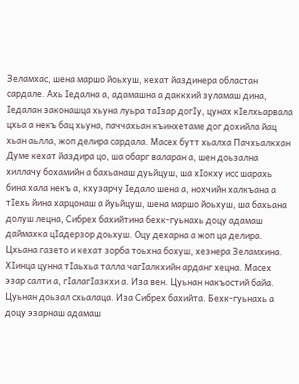Зеламхас, шена маршо йоьхуш, кехат йаздинера областан сардале. Ахь Iедална а, адамашна а даккхий зуламаш дина, Iедалан законашца хьуна луьра таIзар догIу, цунах кIелхьарвала цхьа а некъ бац хьуна, паччахьан къинхетаме дог дохийла йац хьан аьлла, жоп делира сардала. Масех бутт хьалха Пачхьалкхан Думе кехат йаздира цо, ша обарг валаран а, шен доьзална хиллачу бохамийн а бахьанаш дуьйцуш, ша хIокху исс шарахь бина хала некъ а, кхузарчу Iедало шена а, нохчийн халкъана а тIехь йина харцонаш а йуьйцуш, шена маршо йоьхуш, ша бахьана долуш лецна, Сибрех бахийтина бехк-гуьнахь доцу адамаш даймахка цIадерзор доьхуш. Оцу дехарна а жоп ца делира. Цхьана газето и кехат зорба тоьхна бохуш, хезнера Зеламхина.
ХIинца цунна тIаьхьа талла чагIалкхийн арданг хецна. Масех эзар салти а, гIалагIазкхи а. Иза вен. Цуьнан накъостий байа. Цуьнан доьзал схьалаца. Иза Сибрех бахийта. Бехк-гуьнахь а доцу эзарнаш адамаш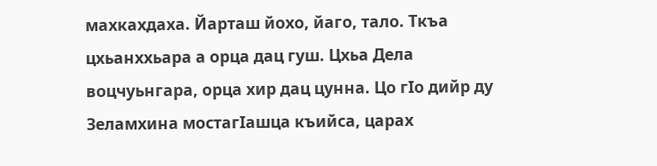махкахдаха. Йарташ йохо, йаго, тало. Ткъа цхьанххьара а орца дац гуш. Цхьа Дела воцчуьнгара, орца хир дац цунна. Цо гIо дийр ду Зеламхина мостагIашца къийса, царах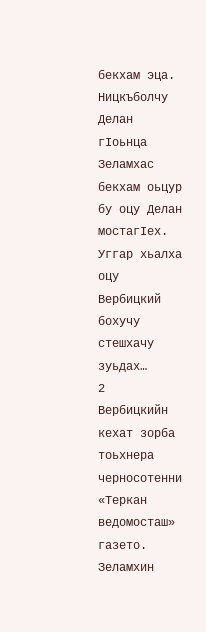бекхам эца. Ницкъболчу Делан гIоьнца Зеламхас бекхам оьцур бу оцу Делан мостагIех. Уггар хьалха оцу Вербицкий бохучу стешхачу зуьдах…
2
Вербицкийн кехат зорба тоьхнера черносотенни «Теркан ведомосташ» газето. Зеламхин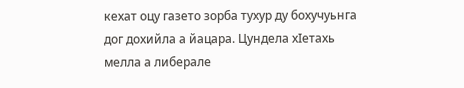кехат оцу газето зорба тухур ду бохучуьнга дог дохийла а йацара. Цундела хIетахь мелла а либерале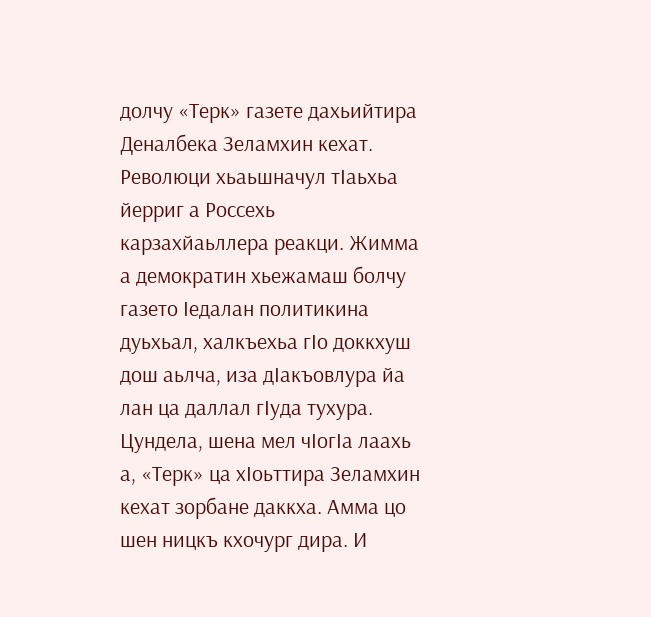долчу «Терк» газете дахьийтира Деналбека Зеламхин кехат. Революци хьаьшначул тIаьхьа йерриг а Россехь карзахйаьллера реакци. Жимма а демократин хьежамаш болчу газето Iедалан политикина дуьхьал, халкъехьа гIо доккхуш дош аьлча, иза дIaкъовлура йа лан ца даллал гIуда тухура. Цундела, шена мел чIогIа лаахь а, «Терк» ца хIоьттира Зеламхин кехат зорбане даккха. Амма цо шен ницкъ кхочург дира. И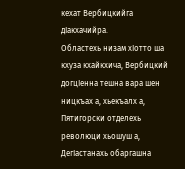кехат Вербицкийга дIакхачийра.
Областехь низам хIотто ша кхуза кхайкхича, Вербицкий догцIенна тешна вара шен ницкъах а, хьекъалх а, Пятигорски отделехь революци хьошуш а, ДегIастанахь обаргашна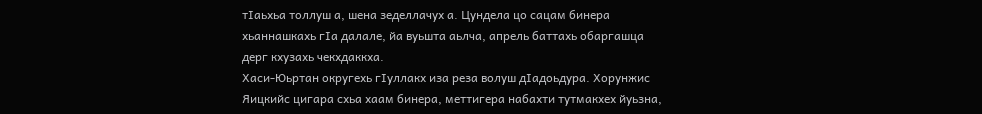тIаьхьа толлуш а, шена зеделлачух а. Цундела цо сацам бинера хьаннашкахь гIa далале, йа вуьшта аьлча, апрель баттахь обаргашца дерг кхузахь чекхдаккха.
Хаси-Юьртан округехь гIуллакх иза реза волуш дIадоьдура. Хорунжис Яицкийс цигара схьа хаам бинера, меттигера набахти тутмакхех йуьзна,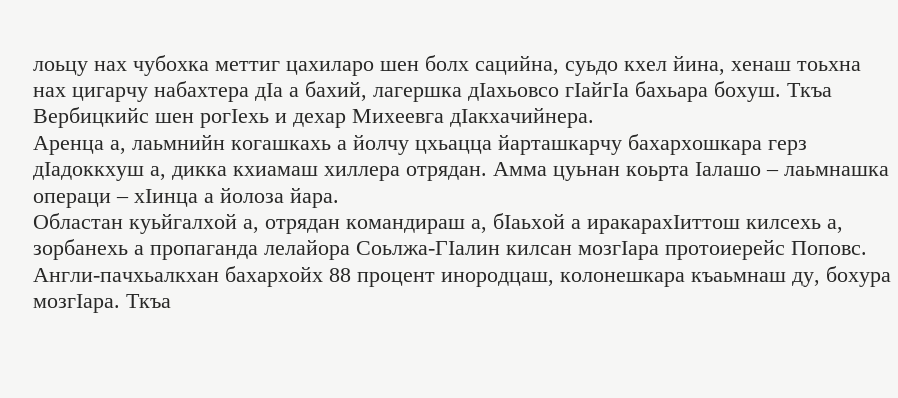лоьцу нах чубохка меттиг цахиларо шен болх сацийна, суьдо кхел йина, хенаш тоьхна нах цигарчу набахтера дIа а бахий, лагершка дIахьовсо гIайгIа бахьара бохуш. Ткъа Вербицкийс шен рогIехь и дехар Михеевга дIакхачийнера.
Аренца а, лаьмнийн когашкахь а йолчу цхьацца йарташкарчу бахархошкара герз дIадоккхуш а, дикка кхиамаш хиллера отрядан. Амма цуьнан коьрта Iалашо – лаьмнашка операци – хIинца а йолоза йара.
Областан куьйгалхой а, отрядан командираш а, бIаьхой а иракарахIиттош килсехь а, зорбанехь а пропаганда лелайора Соьлжа-ГIалин килсан мозгIара протоиерейс Поповс. Англи-пачхьалкхан бахархойх 88 процент инородцаш, колонешкара къаьмнаш ду, бохура мозгIара. Ткъа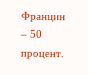Францин – 50 процент.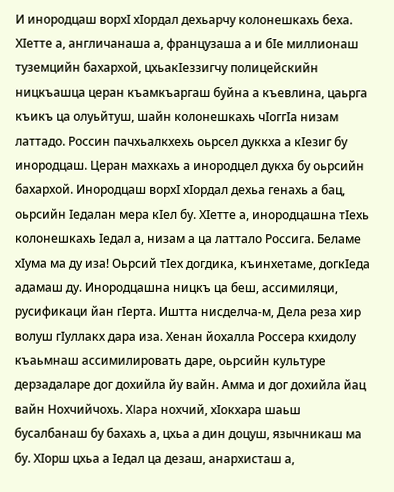И инородцаш ворхI хIордал дехьарчу колонешкахь беха. ХIетте а, англичанаша а, французаша а и бIе миллионаш туземцийн бахархой, цхьакIеззигчу полицейскийн ницкъашца церан къамкъаргаш буйна а къевлина, цаьрга къикъ ца олуьйтуш, шайн колонешкахь чIоггIа низам латтадо. Россин пачхьалкхехь оьрсел дуккха а кIезиг бу инородцаш. Церан махкахь а инородцел дукха бу оьрсийн бахархой. Инородцаш вopхI хIордал дехьа генахь а бац, оьрсийн Iедалан мера кIел бу. ХIетте а, инородцашна тIехь колонешкахь Iедал а, низам а ца латтало Россига. Беламе хIума ма ду иза! Оьрсий тIех догдика, къинхетаме, догкIеда адамаш ду. Инородцашна ницкъ ца беш, ассимиляци, русификаци йан гIерта. Иштта нисделча-м, Дела реза хир волуш гIуллакх дара иза. Хенан йохалла Россера кхидолу къаьмнаш ассимилировать даре, оьрсийн культуре дерзадаларе дог дохийла йу вайн. Амма и дог дохийла йац вайн Нохчийчохь. ХIapa нохчий, хIокхара шаьш бусалбанаш бу бахахь а, цхьа а дин доцуш, язычникаш ма бу. ХIорш цхьа а Iедал ца дезаш, анархисташ а,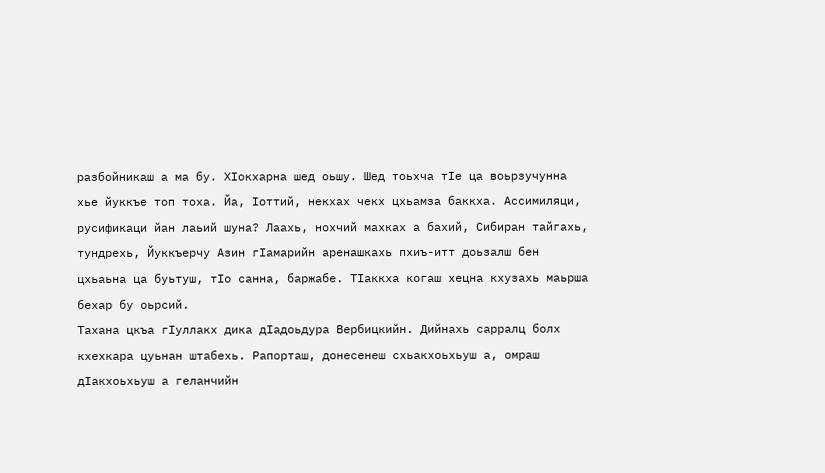разбойникаш а ма бу. ХIокхарна шед оьшу. Шед тоьхча тIе ца воьрзучунна хье йуккъе топ тоха. Йа, Iоттий, некхах чекх цхьамза баккха. Ассимиляци, русификаци йан лаьий шуна? Лаахь, нохчий махках а бахий, Сибиран тайгахь, тундрехь, Йуккъерчу Азин гIамарийн аренашкахь пхиъ-итт доьзалш бен цхьаьна ца буьтуш, тIо санна, баржабе. ТIаккха когаш хецна кхузахь маьрша бехар бу оьрсий.
Тахана цкъа гIуллакх дика дIадоьдура Вербицкийн. Дийнахь сарралц болх кхехкара цуьнан штабехь. Рапорташ, донесенеш схьакхоьхьуш а, омраш дIакхоьхьуш а геланчийн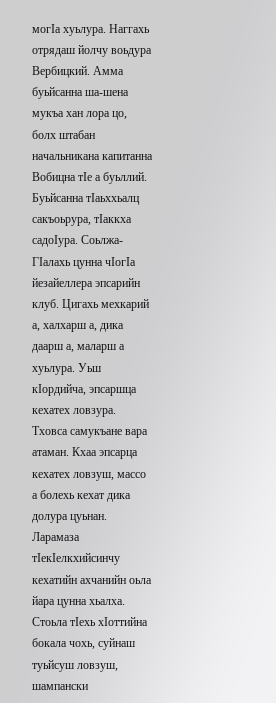могIа хуьлура. Наггахь отрядаш йолчу воьдура Вербицкий. Амма буьйсанна ша-шена мукъа хан лора цо, болх штабан начальникана капитанна Вобицна тIе а буьллий. Буьйсанна тIаьххьалц сакъоьрура, тIаккха садоIура. Соьлжа-ГIалахь цунна чIогIа йезайеллера эпсарийн клуб. Цигахь мехкарий а, халхарш а, дика даарш а, маларш а хуьлура. Уьш кIордийча, эпсаршца кехатех ловзура.
Тховса самукъане вара атаман. Кхаа эпсарца кехатех ловзуш, массо а болехь кехат дика долура цуьнан. Ларамаза тIекIелкхийсинчу кехатийн ахчанийн оьла йара цунна хьалха. Стоьла тIехь хIоттийна бокала чохь, суйнаш туьйсуш ловзуш, шампански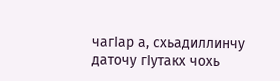чагIар а, схьадиллинчу даточу гIутакх чохь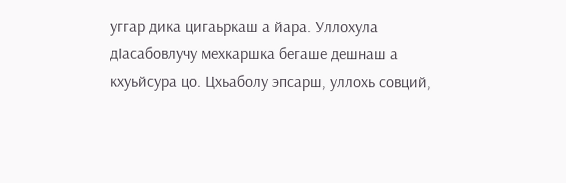уггар дика цигаьркаш а йара. Уллохула дIасабовлучу мехкаршка бегаше дешнаш а кхуьйсура цо. Цхьаболу эпсарш, уллохь совций,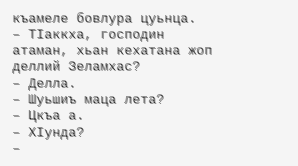къамеле бовлура цуьнца.
– ТIаккха, господин атаман, хьан кехатана жоп деллий Зеламхас?
– Делла.
– Шуьшиъ маца лета?
– Цкъа а.
– ХIунда?
–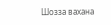Шозза вахана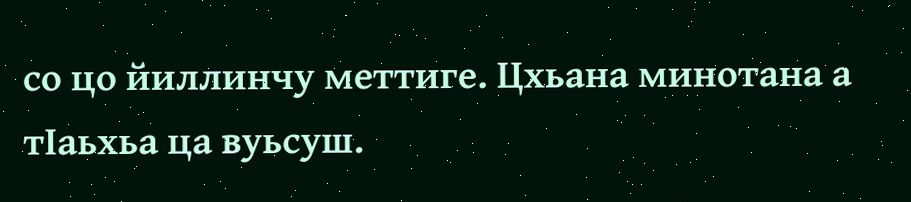со цо йиллинчу меттиге. Цхьана минотана а тIаьхьа ца вуьсуш.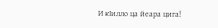И кIилло ца йеара цига!